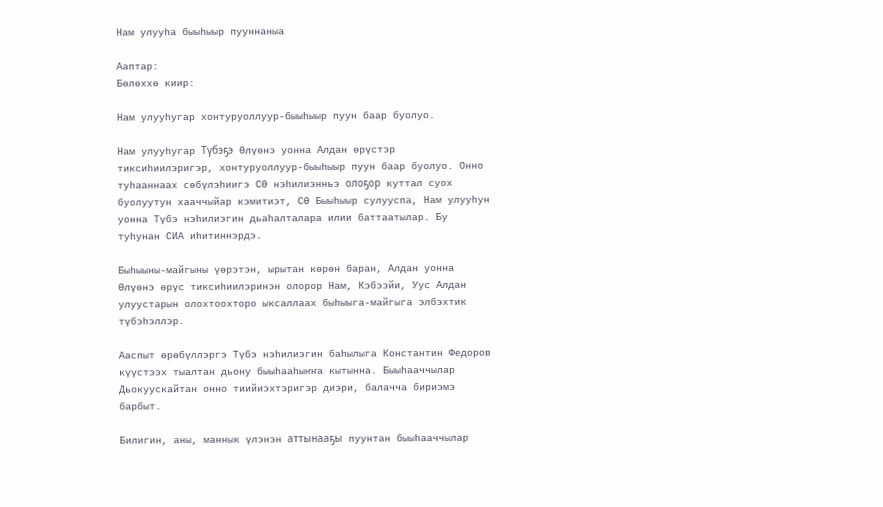Нам улууһа быыһыыр пууннаныа

Ааптар:
Бөлөххө киир:

Нам улууһугар хонтуруоллуур-быыһыыр пуун баар буолуо.

Нам улууһугар Түбэҕэ Өлүөнэ уонна Алдан өрүстэр тиксиһиилэригэр, хонтуруоллуур-быыһыыр пуун баар буолуо. Онно туһааннаах сөбүлэһиигэ СӨ нэһилиэнньэ олоҕор куттал суох буолуутун хааччыйар кэмитиэт, СӨ Быыһыыр сулууспа, Нам улууһун уонна Түбэ нэһилиэгин дьаһалталара илии баттаатылар. Бу туһунан СИА иһитиннэрдэ.

Быһыыны-майгыны үөрэтэн, ырытан көрөн баран, Алдан уонна Өлүөнэ өрүс тиксиһиилэринэн олорор Нам, Кэбээйи, Уус Алдан улуустарын олохтоохторо ыксаллаах быһыыга-майгыга элбэхтик түбэһэллэр.

Ааспыт өрөбүллэргэ Түбэ нэһилиэгин баһылыга Константин Федоров күүстээх тыалтан дьону быыһааһыҥҥа кытынна. Быыһааччылар Дьокуускайтан онно тиийиэхтэригэр диэри, балачча бириэмэ барбыт.

Билигин, аны, маннык үлэнэн аттынааҕы пуунтан быыһааччылар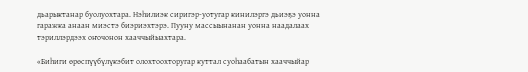дьарыктанар буолуохтара. Нэһилиэк сиригэр-уотугар кинилэргэ дьиэҕэ уонна гаражка анаан миэстэ биэриэхтэрэ. Пууну массыынанан уонна наадалаах тэриллэрдээх оҥочонон хааччыйыахтара.

«Биһиги өрөспүүбүлүкэбит олохтоохторугар куттал суоһаабатын хааччыйар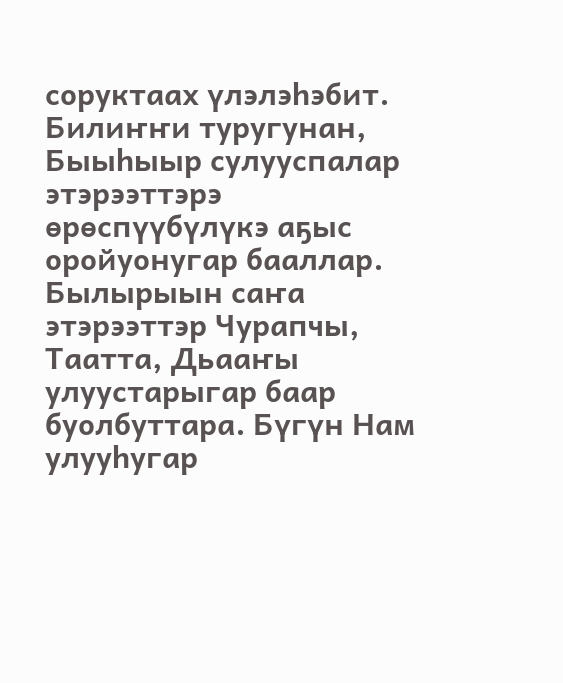соруктаах үлэлэһэбит. Билиҥҥи туругунан, Быыһыыр сулууспалар этэрээттэрэ өрөспүүбүлүкэ аҕыс оройуонугар бааллар. Былырыын саҥа этэрээттэр Чурапчы, Таатта, Дьааҥы улуустарыгар баар буолбуттара. Бүгүн Нам улууһугар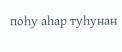поһу аһар туһунан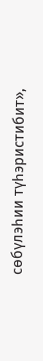сөбүлэһии түһэристибит»,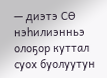— диэтэ СӨ нэһилиэнньэ олоҕор куттал суох буолуутун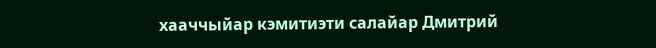хааччыйар кэмитиэти салайар Дмитрий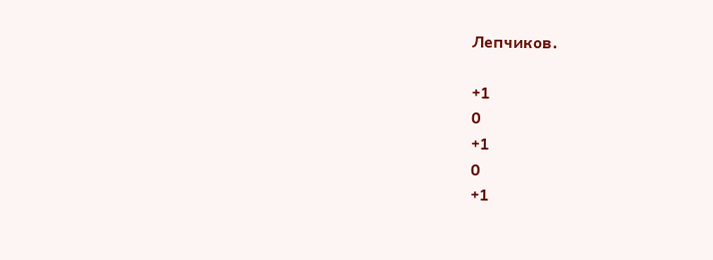Лепчиков.

+1
0
+1
0
+1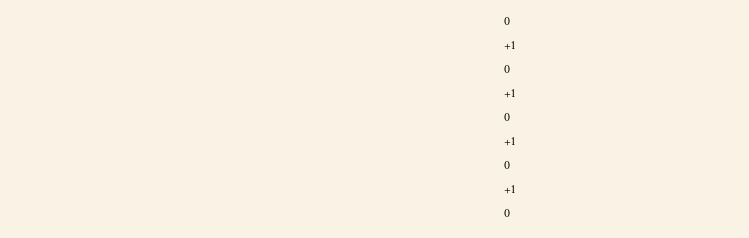0
+1
0
+1
0
+1
0
+1
0